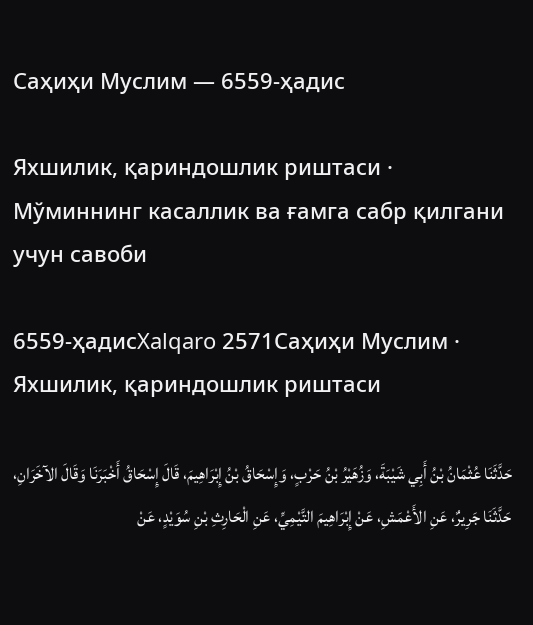Саҳиҳи Муслим — 6559-ҳадис

Яхшилик, қариндошлик риштаси · Мўминнинг касаллик ва ғамга сабр қилгани учун савоби

6559-ҳадисXalqaro 2571Саҳиҳи Муслим · Яхшилик, қариндошлик риштаси

حَدَّثَنَا عُثْمَانُ بْنُ أَبِي شَيْبَةَ، وَزُهَيْرُ بْنُ حَرْبٍ، وَإِسْحَاقُ بْنُ إِبْرَاهِيمَ، قَالَ إِسْحَاقُ أَخْبَرَنَا وَقَالَ الآخَرَانِ، حَدَّثَنَا جَرِيرٌ، عَنِ الأَعْمَشِ، عَنْ إِبْرَاهِيمَ التَّيْمِيِّ، عَنِ الْحَارِثِ بْنِ سُوَيْدٍ، عَنْ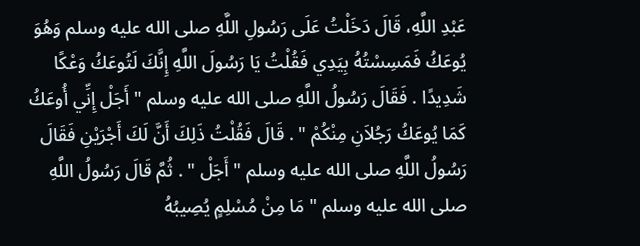عَبْدِ اللَّهِ، قَالَ دَخَلْتُ عَلَى رَسُولِ اللَّهِ صلى الله عليه وسلم وَهُوَ يُوعَكُ فَمَسِسْتُهُ بِيَدِي فَقُلْتُ يَا رَسُولَ اللَّهِ إِنَّكَ لَتُوعَكُ وَعْكًا شَدِيدًا . فَقَالَ رَسُولُ اللَّهِ صلى الله عليه وسلم " أَجَلْ إِنِّي أُوعَكُ كَمَا يُوعَكُ رَجُلاَنِ مِنْكُمْ " . قَالَ فَقُلْتُ ذَلِكَ أَنَّ لَكَ أَجْرَيْنِ فَقَالَ رَسُولُ اللَّهِ صلى الله عليه وسلم " أَجَلْ " . ثُمَّ قَالَ رَسُولُ اللَّهِ صلى الله عليه وسلم " مَا مِنْ مُسْلِمٍ يُصِيبُهُ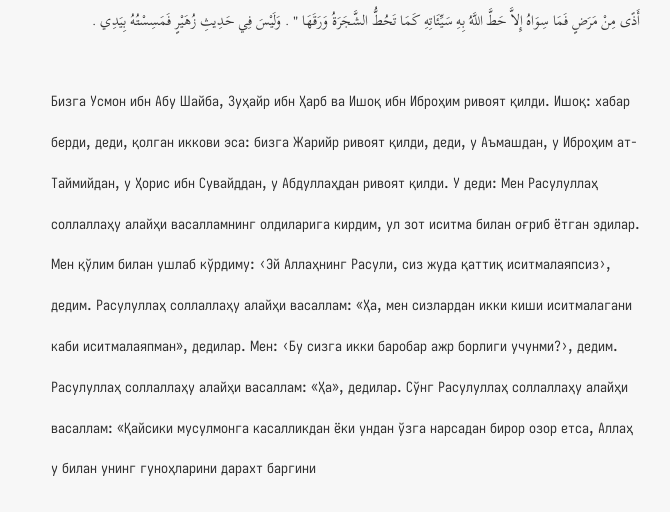أَذًى مِنْ مَرَضٍ فَمَا سِوَاهُ إِلاَّ حَطَّ اللَّهُ بِهِ سَيِّئَاتِهِ كَمَا تَحُطُّ الشَّجَرَةُ وَرَقَهَا " . وَلَيْسَ فِي حَدِيثِ زُهَيْرٍ فَمَسِسْتُهُ بِيَدِي .

Бизга Усмон ибн Абу Шайба, Зуҳайр ибн Ҳарб ва Ишоқ ибн Иброҳим ривоят қилди. Ишоқ: хабар берди, деди, қолган иккови эса: бизга Жарийр ривоят қилди, деди, у Аъмашдан, у Иброҳим ат-Таймийдан, у Ҳорис ибн Сувайддан, у Абдуллаҳдан ривоят қилди. У деди: Мен Расулуллаҳ соллаллаҳу алайҳи васалламнинг олдиларига кирдим, ул зот иситма билан оғриб ётган эдилар. Мен қўлим билан ушлаб кўрдиму: ‹Эй Аллаҳнинг Расули, сиз жуда қаттиқ иситмалаяпсиз›, дедим. Расулуллаҳ соллаллаҳу алайҳи васаллам: «Ҳа, мен сизлардан икки киши иситмалагани каби иситмалаяпман», дедилар. Мен: ‹Бу сизга икки баробар ажр борлиги учунми?›, дедим. Расулуллаҳ соллаллаҳу алайҳи васаллам: «Ҳа», дедилар. Сўнг Расулуллаҳ соллаллаҳу алайҳи васаллам: «Қайсики мусулмонга касалликдан ёки ундан ўзга нарсадан бирор озор етса, Аллаҳ у билан унинг гуноҳларини дарахт баргини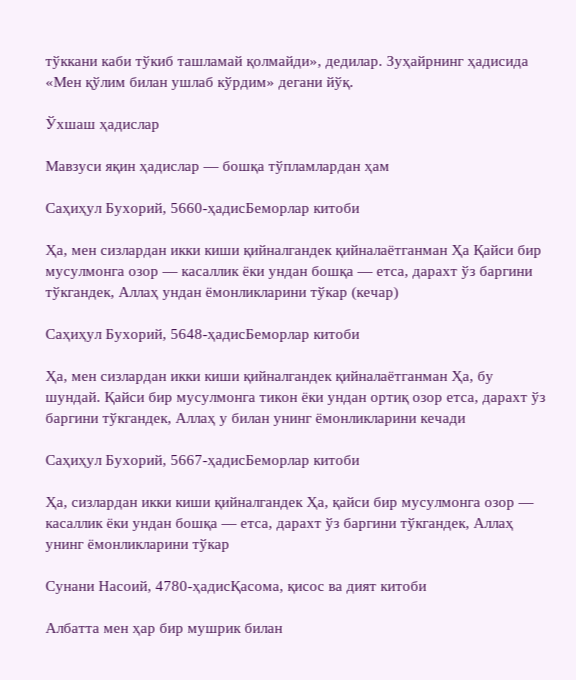тўккани каби тўкиб ташламай қолмайди», дедилар. Зуҳайрнинг ҳадисида «Мен қўлим билан ушлаб кўрдим» дегани йўқ.

Ўхшаш ҳадислар

Мавзуси яқин ҳадислар — бошқа тўпламлардан ҳам

Саҳиҳул Бухорий, 5660-ҳадисБеморлар китоби

Ҳа, мен сизлардан икки киши қийналгандек қийналаётганман Ҳа Қайси бир мусулмонга озор — касаллик ёки ундан бошқа — етса, дарахт ўз баргини тўкгандек, Аллаҳ ундан ёмонликларини тўкар (кечар)

Саҳиҳул Бухорий, 5648-ҳадисБеморлар китоби

Ҳа, мен сизлардан икки киши қийналгандек қийналаётганман Ҳа, бу шундай. Қайси бир мусулмонга тикон ёки ундан ортиқ озор етса, дарахт ўз баргини тўкгандек, Аллаҳ у билан унинг ёмонликларини кечади

Саҳиҳул Бухорий, 5667-ҳадисБеморлар китоби

Ҳа, сизлардан икки киши қийналгандек Ҳа, қайси бир мусулмонга озор — касаллик ёки ундан бошқа — етса, дарахт ўз баргини тўкгандек, Аллаҳ унинг ёмонликларини тўкар

Сунани Насоий, 4780-ҳадисҚасома, қисос ва дият китоби

Албатта мен ҳар бир мушрик билан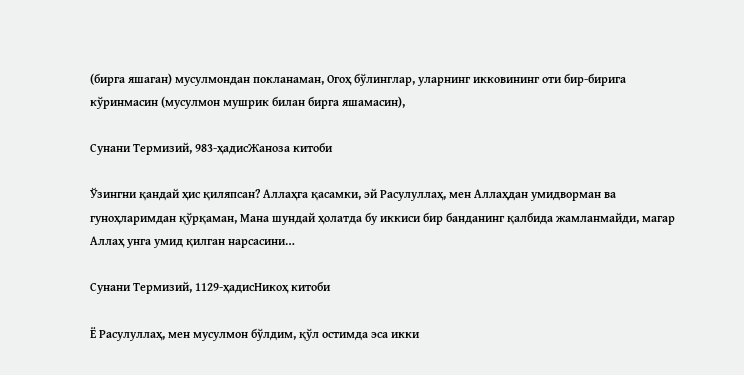(бирга яшаган) мусулмондан покланаман, Огоҳ бўлинглар, уларнинг икковининг оти бир-бирига кўринмасин (мусулмон мушрик билан бирга яшамасин),

Сунани Термизий, 983-ҳадисЖаноза китоби

Ўзингни қандай ҳис қиляпсан? Аллаҳга қасамки, эй Расулуллаҳ, мен Аллаҳдан умидворман ва гуноҳларимдан қўрқаман, Мана шундай ҳолатда бу иккиси бир банданинг қалбида жамланмайди, магар Аллаҳ унга умид қилган нарсасини…

Сунани Термизий, 1129-ҳадисНикоҳ китоби

Ё Расулуллаҳ, мен мусулмон бўлдим, қўл остимда эса икки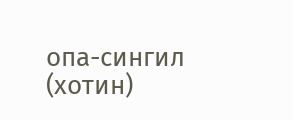опа-сингил (хотин)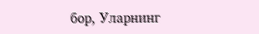бор, Уларнинг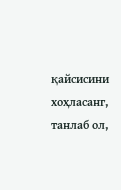қайсисини хоҳласанг, танлаб ол,